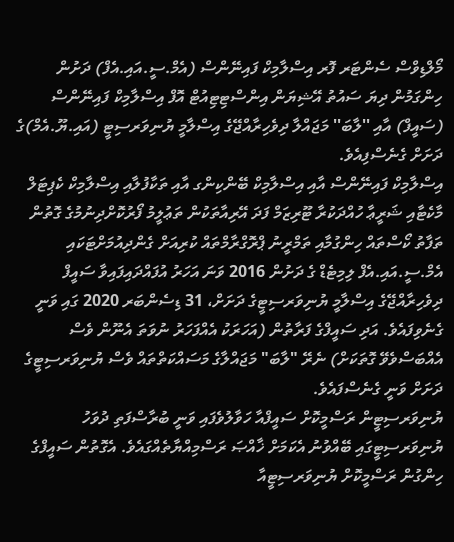މޯލްޑިވްސް ސެންޓަރ ފޮރ އިސްލާމިކް ފައިނޭންސް (އެމް.ސީ.އައި.އެފް) ދަށުން ހިންގަމުން ދިޔަ ސައުތު އޭޝިޔަން އިންސްޓިޓިއުޓް އޮފް އިސްލާމިކް ފައިނޭންސް (ސައީފް) އާއި ''ލާބަ'' މަޖައްލާ ދިވެހިރާއްޖޭގެ އިސްލާމީ ޔުނިވަރސިޓީ (އައި.ޔޫ.އެމް)ގެ ދަށަށް ގެނެސްފިއެވެ.
އިސްލާމިކް ފައިނޭންސް އާއި އިސްލާމިކް ބޭންކިންގ އާއި ތަކާފުލާއި އިސްލާމިކް ކެޕިޓަލް މާކެޓާއި ޝަރީޢާ ހުއްދަކުރާ ޓޫރިޒަމް ފަދަ އޭރިއާތަކުން ތަޢުލީމު ފޯރުކޮށްދިނުމުގެ ގޮތުން ތަފާތު ކޯސްތައް ހިންގުމާއި ތަމްރީނު ޕްރޮގްރާމްތައް ކުރިއަށް ގެންދިއުމަށްޓަކައި އެމް.ސީ.އައި.އެފް ލިމިޓެޑް ގެ ދަށުން 2016 ވަނަ އަހަރު އުފައްދައިފައިވާ ސައީފް ދިވެހިރާއްޖޭގެ އިސްލާމީ ޔުނިވަރސިޓީގެ ދަށަށް، 31 ޑިސެންބަރ 2020 ގައި ވަނީ ގެނެވިފައެވެ. އަދި ސައީފްގެ ފަރާތުން (އަހަރަކު އެއްފަހަރު ނުވަތަ އެނޫން ވެސް އެއްބަސްވެވޭ ގޮތަކަށް) ނެރޭ "ލާބަ" މަޖައްލާގެ މަސައްކަތްތައް ވެސް ޔުނިވަރސިޓީގެ ދަށަށް ވަނީ ގެނެސްފައެވެ.
ޔުނިވަރސިޓީން ރަސްމީކޮށް ސައީފްއާ ހަވާލުވެފައި ވަނީ ބުރާސްފަތި ދުވަހު ޔުނިވަރސިޓީގައި ބޭއްވުނު އެކަމަށް ޚާއްޞަ ރަސްމިއްޔާތެއްގައެވެ. އެގޮތުން ސައީފްގެ ހިންގުން ރަސްމީކޮށް ޔުނިވަރސިޓީއާ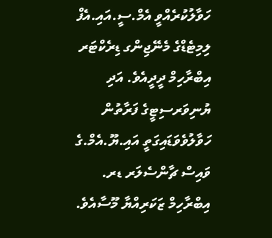ހަވާލުކުރެއްވީ އެމް.ސީ.އައި.އެފް ލިމިޓެޑްގެ މެނޭޖިންގ ޑިރެކްޓަރ އިބްރާހިމް ދީދީއެވެ. އަދި ޔުނިވަރސިޓީގެ ފަރާތުން ހަވާލުވެވަޑައިގަތީ އައި.ޔޫ.އެމް.ގެ ވައިސް ޗާންސެލަރ ޑރ. އިބްރާހިމް ޒަކަރިއްޔާ މޫސާއެވެ.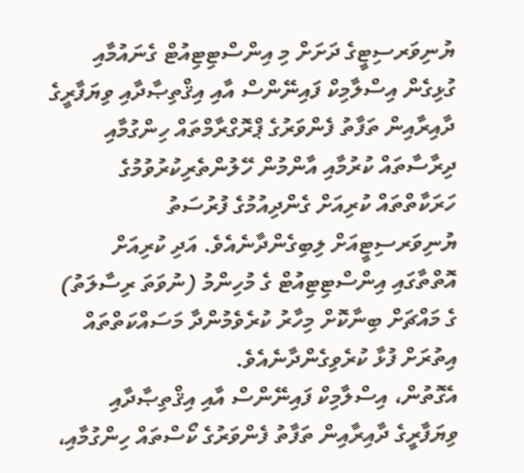ޔުނިވަރސިޓީގެ ދަށަށް މި އިންސްޓިޓިއުޓް ގެނައުމާއި ގުޅިގެން އިސްލާމިކް ފައިނޭންސް އާއި އިޤްތިޞާދާއި ވިޔަފާރީގެ ދާއިރާއިން ތަފާތު ފެންވަރުގެ ޕްރޮގްރާމްތައް ހިންގުމާއި ދިރާސާތައް ކުރުމާއި އާންމުން ހޭލުންތެރިކުރުވުމުގެ ހަރަކާތްތައް ކުރިއަށް ގެންދިއުމުގެ ފުރުސަތު ޔުނިވަރސިޓީއަށް ލިބިގެންދާނެއެވެ. އަދި ކުރިއަށް އޮތްތާގައި އިންސްޓިޓިއުޓް ގެ މުހިންމު (ނުވަތަ ރިސާލަތު) ގެ މައްޗަށް ބިނާކޮށް މިހާރު ކުރެވެމުންދާ މަސައްކަތްތައް އިތުރަށް ފުޅާ ކުރެވިގެންދާނެއެވެ.
އެގޮތުން، އިސްލާމިކް ފައިނޭންސް އާއި އިޤްތިޞާދާއި ވިޔަފާރީގެ ދާއިރާއިން ތަފާތު ފެންވަރުގެ ކޯސްތައް ހިންގުމާއި،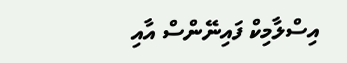އިސްލާމިކް ފައިނޭންސް އާއި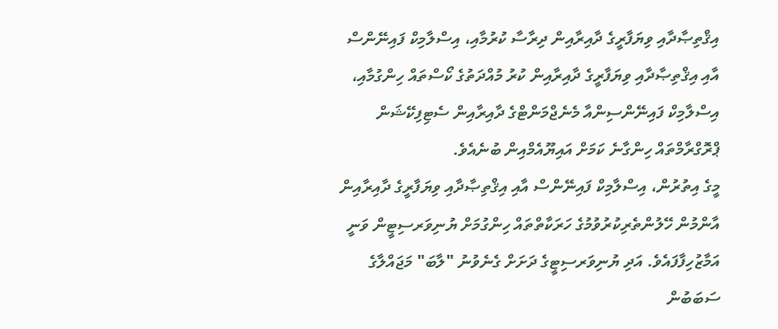އިޤްތިޞާދާއި ވިޔަފާރީގެ ދާއިރާއިން ދިރާސާ ކުރުމާއި، އިސްލާމިކް ފައިނޭންސް އާއި އިޤްތިޞާދާއި ވިޔަފާރީގެ ދާއިރާއިން ކުރު މުއްދަތުގެ ކޯސްތައް ހިންގުމާއި، އިސްލާމިކް ފައިނޭންސިންއާ މެނެޖްމަންޓްގެ ދާއިރާއިން ސެޓިފިކޭޝަން ޕްރޮގްރާމްތައް ހިންގާނެ ކަމަށް އައިޔޫއެމްއިން ބުނެއެވެ.
މީގެ އިތުރުން، އިސްލާމިކް ފައިނޭންސް އާއި އިޤްތިޞާދާއި ވިޔަފާރީގެ ދާއިރާއިން އާންމުން ހޭލުންތެރިކުރުވުމުގެ ހަރަކާތްތައް ހިންގުމަށް ޔުނިވަރސިޓީން ވަނީ އަމާޒުހިފާފައެވެ. އަދި ޔުނިވަރސިޓީގެ ދަށަށް ގެނެވުނު "ލާބަ" މަޖައްލާގެ ސަބަބުން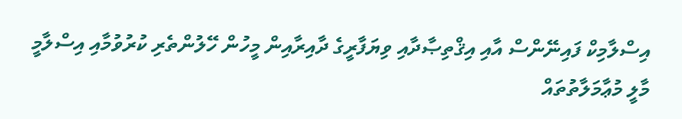އިސްލާމިކް ފައިނޭންސް އާއި އިޤްތިޞާދާއި ވިޔަފާރީގެ ދާއިރާއިން މީހުން ހޭލުންތެރި ކުރުވުމާއި އިސްލާމީ މާލީ މުޢާމަލާތުތައް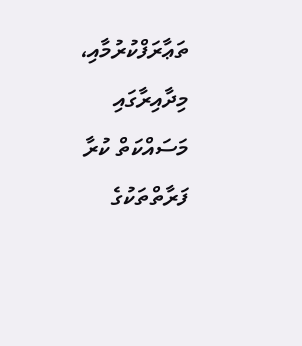ތަޢާރަފްކުރުމާއި، މިދާއިރާގައި މަސައްކަތް ކުރާ ފަރާތްތަކުގެ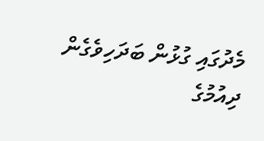މެދުގައި ގުޅުން ބަދަހިވެގެން ދިއުމުގެ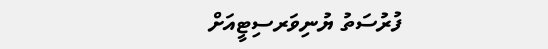ފުރުސަތު ޔުނިވަރސިޓީއަށް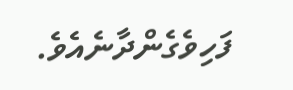ފަހިވެގެންދާނެއެވެ.